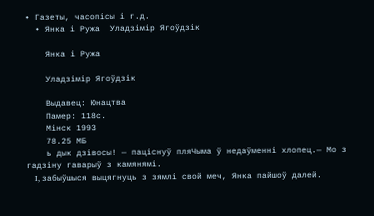• Газеты, часопісы і г.д.
  • Янка і Ружа  Уладзімір Ягоўдзік

    Янка і Ружа

    Уладзімір Ягоўдзік

    Выдавец: Юнацтва
    Памер: 118с.
    Мінск 1993
    78.25 МБ
    ь дык дзівосы! — паціснуў пляЧыма ў недаўменні хлопец.— Мо з гадзіну гаварыў з камянямі.
    I, забыўшыся выцягнуць з зямлі свой меч, Янка пайшоў далей.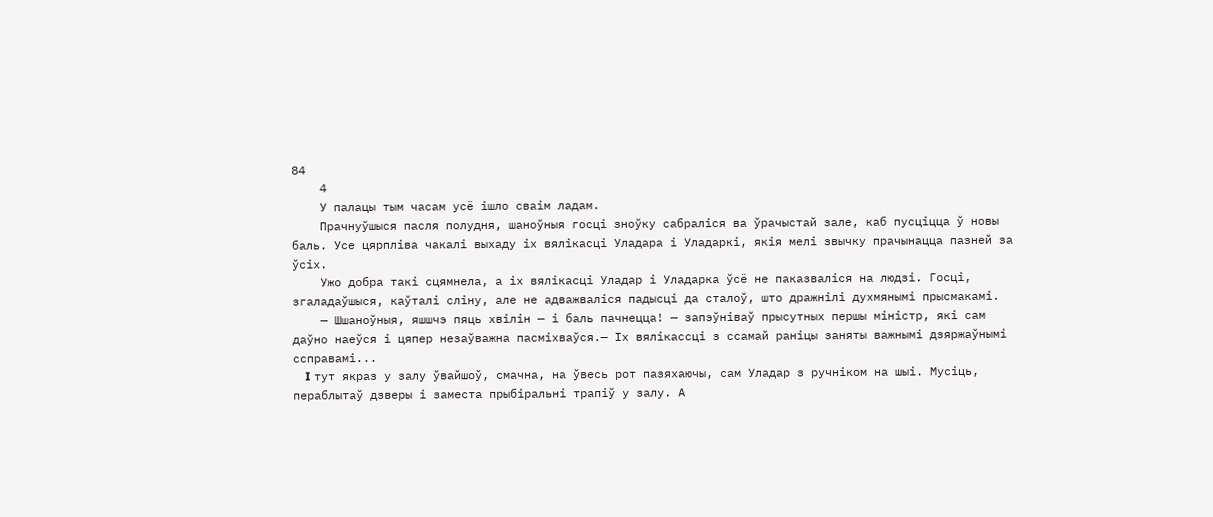84
    4
    У палацы тым часам усё ішло сваім ладам.
    Прачнуўшыся пасля полудня, шаноўныя госці зноўку сабраліся ва ўрачыстай зале, каб пусціцца ў новы баль. Усе цярпліва чакалі выхаду іх вялікасці Уладара і Уладаркі, якія мелі звычку прачынацца пазней за ўсіх.
    Ужо добра такі сцямнела, а іх вялікасці Уладар і Уладарка ўсё не паказваліся на людзі. Госці, згаладаўшыся, каўталі сліну, але не адважваліся падысці да сталоў, што дражнілі духмянымі прысмакамі.
    — Шшаноўныя, яшшчэ пяць хвілін — і баль пачнецца! — запэўніваў прысутных першы міністр, які сам даўно наеўся і цяпер незаўважна пасміхваўся.— Іх вялікассці з ссамай раніцы заняты важнымі дзяржаўнымі ссправамі...
    I тут якраз у залу ўвайшоў, смачна, на ўвесь рот пазяхаючы, сам Уладар з ручніком на шыі. Мусіць, пераблытаў дзверы і заместа прыбіральні трапіў у залу. А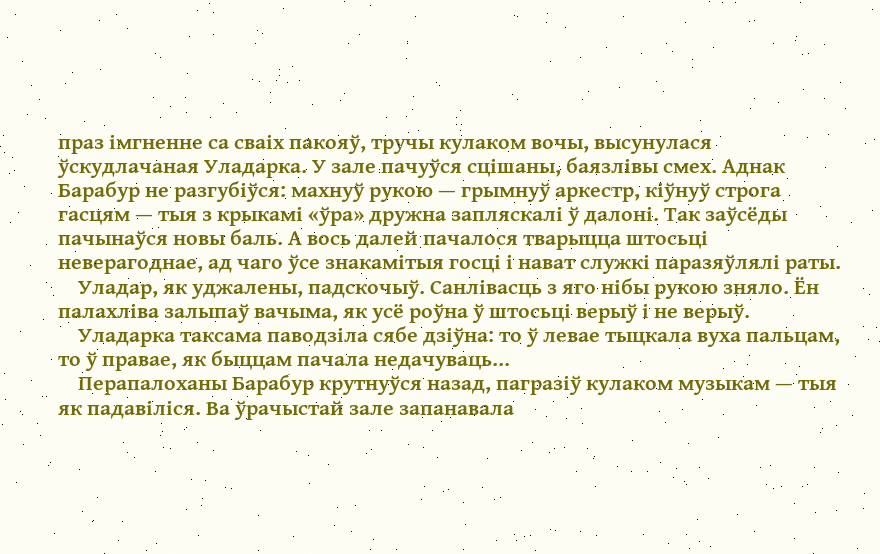праз імгненне са сваіх пакояў, тручы кулаком вочы, высунулася ўскудлачаная Уладарка. У зале пачуўся сцішаны, баязлівы смех. Аднак Барабур не разгубіўся: махнуў рукою — грымнуў аркестр, кіўнуў строга гасцям — тыя з крыкамі «ўра» дружна запляскалі ў далоні. Так заўсёды пачынаўся новы баль. А вось далей пачалося тварыцца штосьці неверагоднае, ад чаго ўсе знакамітыя госці і нават служкі паразяўлялі раты.
    Уладар, як уджалены, падскочыў. Санлівасць з яго нібы рукою зняло. Ён палахліва залыпаў вачыма, як усё роўна ў штосьці верыў і не верыў.
    Уладарка таксама паводзіла сябе дзіўна: то ў левае тыцкала вуха пальцам, то ў правае, як быццам пачала недачуваць...
    Перапалоханы Барабур крутнуўся назад, пагразіў кулаком музыкам — тыя як падавіліся. Ва ўрачыстай зале запанавала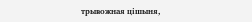трывожная цішыня,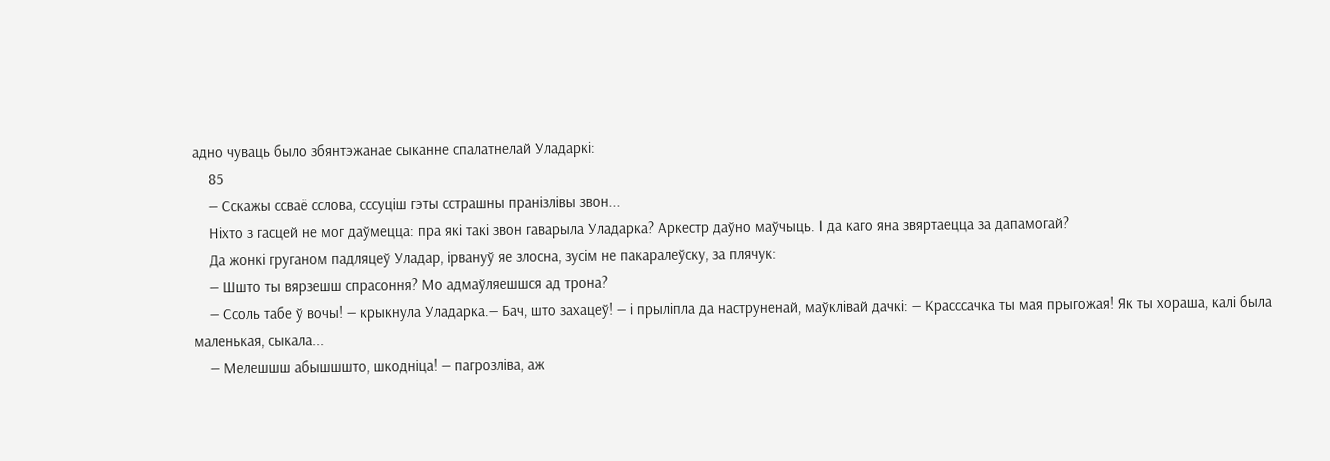адно чуваць было збянтэжанае сыканне спалатнелай Уладаркі:
    85
    — Сскажы ссваё сслова, сссуціш гэты сстрашны пранізлівы звон...
    Ніхто з гасцей не мог даўмецца: пра які такі звон гаварыла Уладарка? Аркестр даўно маўчыць. I да каго яна звяртаецца за дапамогай?
    Да жонкі груганом падляцеў Уладар, ірвануў яе злосна, зусім не пакаралеўску, за плячук:
    — Шшто ты вярзешш спрасоння? Мо адмаўляешшся ад трона?
    — Ссоль табе ў вочы! — крыкнула Уладарка.— Бач, што захацеў! — і прыліпла да наструненай, маўклівай дачкі: — Красссачка ты мая прыгожая! Як ты хораша, калі была маленькая, сыкала...
    — Мелешшш абышшшто, шкодніца! — пагрозліва, аж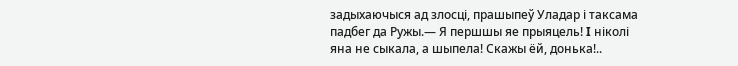задыхаючыся ад злосці, прашыпеў Уладар і таксама падбег да Ружы.— Я першшы яе прыяцель! I ніколі яна не сыкала, а шыпела! Скажы ёй, донька!..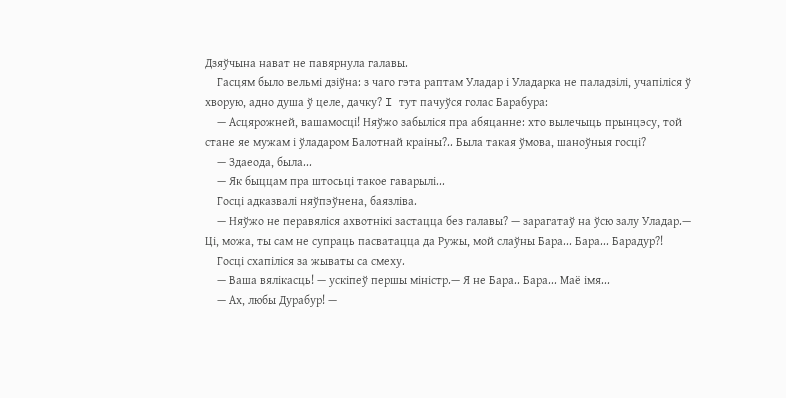Дзяўчына нават не павярнула галавы.
    Гасцям было вельмі дзіўна: з чаго гэта раптам Уладар і Уладарка не паладзілі, учапіліся ў хворую, адно душа ў целе, дачку? I тут пачуўся голас Барабура:
    — Асцярожней, вашамосці! Няўжо забыліся пра абяцанне: хто вылечыць прынцэсу, той стане яе мужам і ўладаром Балотнай краіны?.. Была такая ўмова, шаноўныя госці?
    — Здаеода, была...
    — Як быццам пра штосьці такое гаварылі...
    Госці адказвалі няўпэўнена, баязліва.
    — Няўжо не перавяліся ахвотнікі застацца без галавы? — зарагатаў на ўсю залу Уладар.— Ці, можа, ты сам не супраць пасватацца да Ружы, мой слаўны Бара... Бара... Барадур?!
    Госці схапіліся за жываты са смеху.
    — Ваша вялікасць! — ускіпеў першы міністр.— Я не Бара.. Бара... Маё імя...
    — Ах, любы Дурабур! —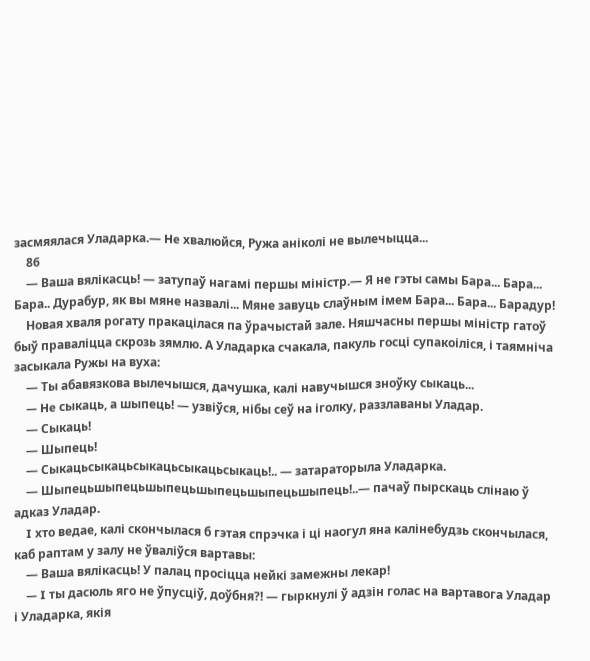засмяялася Уладарка.— He хвалюйся, Ружа аніколі не вылечыцца...
    86
    — Ваша вялікасць! — затупаў нагамі першы міністр.— Я не гэты самы Бара... Бара... Бара.. Дурабур, як вы мяне назвалі... Мяне завуць слаўным імем Бара... Бара... Барадур!
    Новая хваля рогату пракацілася па ўрачыстай зале. Няшчасны першы міністр гатоў быў праваліцца скрозь зямлю. А Уладарка счакала, пакуль госці супакоіліся, і таямніча засыкала Ружы на вуха:
    — Ты абавязкова вылечышся, дачушка, калі навучышся зноўку сыкаць...
    — He сыкаць, а шыпець! — узвіўся, нібы сеў на іголку, раззлаваны Уладар.
    — Сыкаць!
    — Шыпець!
    — Сыкацьсыкацьсыкацьсыкацьсыкаць!.. — затараторыла Уладарка.
    — Шыпецьшыпецьшыпецьшыпецьшыпецьшыпець!..— пачаў пырскаць слінаю ў адказ Уладар.
    I хто ведае, калі скончылася б гэтая спрэчка і ці наогул яна калінебудзь скончылася, каб раптам у залу не ўваліўся вартавы:
    — Ваша вялікасць! У палац просіцца нейкі замежны лекар!
    — I ты дасюль яго не ўпусціў, доўбня?! — гыркнулі ў адзін голас на вартавога Уладар і Уладарка, якія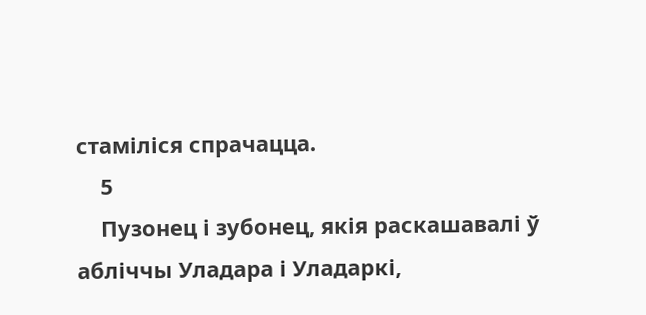стаміліся спрачацца.
    5
    Пузонец і зубонец, якія раскашавалі ў абліччы Уладара і Уладаркі,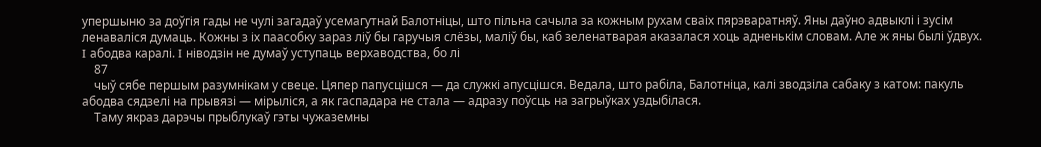упершыню за доўгія гады не чулі загадаў усемагутнай Балотніцы, што пільна сачыла за кожным рухам сваіх пярэваратняў. Яны даўно адвыклі і зусім ленаваліся думаць. Кожны з іх паасобку зараз ліў бы гаручыя слёзы, маліў бы, каб зеленатварая аказалася хоць адненькім словам. Але ж яны былі ўдвух. I абодва каралі. I ніводзін не думаў уступаць верхаводства, бо лі
    87
    чыў сябе першым разумнікам у свеце. Цяпер папусцішся — да служкі апусцішся. Ведала, што рабіла, Балотніца, калі зводзіла сабаку з катом: пакуль абодва сядзелі на прывязі — мірыліся, а як гаспадара не стала — адразу поўсць на загрыўках уздыбілася.
    Таму якраз дарэчы прыблукаў гэты чужаземны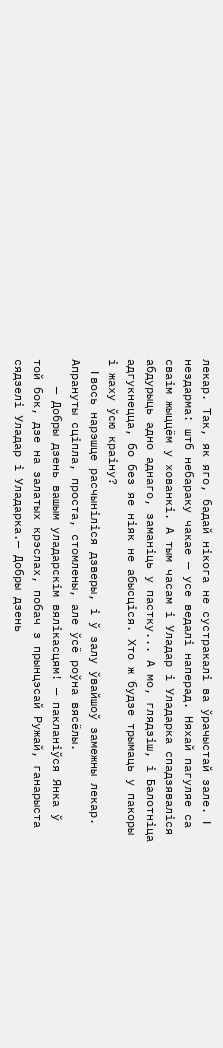лекар. Так, як яго, бадай нікога не сустракалі ва ўрачыстай зале. I нездарма: штб небараку чакае — усе ведалі наперад. Няхай пагуляе са сваім жыццём у хованкі. А тым часам і Уладар і Уладарка спадзяваліся абдурыць адно аднаго, заманіць у пастку... А мо, глядзіш, і Балотніца адгукнецца, бо без яе ніяк не абысціся. Хто ж будзе трымаць у пакоры і жаху ўсю краіну?
    I вось нарэшце расчыніліся дзверы, і ў залу ўвайшоў замежны лекар. Апрануты сціпла, проста, стомлены, але ўсё роўна вясёлы.
    — Добры дзень вашым уладарскім вялікасцям! — пакланіўся Янка ў той бок, дзе на залатых крэслах, побач з прынцэсай Ружай, ганарыста сядзелі Уладар і Уладарка.— Добры дзень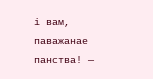і вам, паважанае панства! —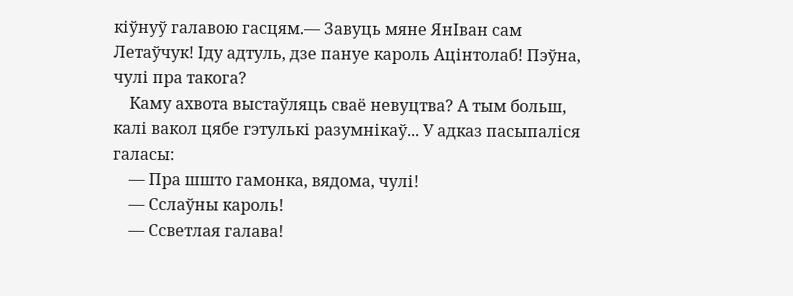кіўнуў галавою гасцям.— Завуць мяне ЯнІван сам Летаўчук! Іду адтуль, дзе пануе кароль Ацінтолаб! Пэўна, чулі пра такога?
    Каму ахвота выстаўляць сваё невуцтва? А тым больш, калі вакол цябе гэтулькі разумнікаў... У адказ пасыпаліся галасы:
    — Пра шшто гамонка, вядома, чулі!
    — Сслаўны кароль!
    — Ссветлая галава!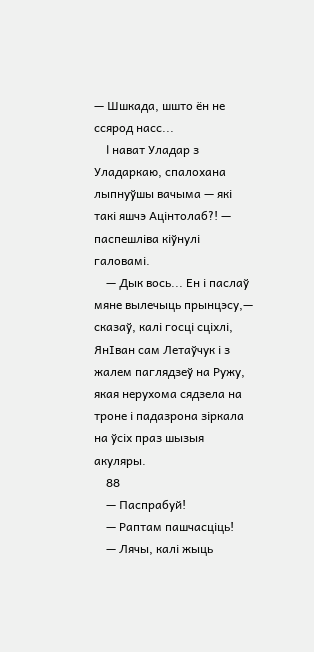— Шшкада, шшто ён не ссярод насс...
    I нават Уладар з Уладаркаю, спалохана лыпнуўшы вачыма — які такі яшчэ Ацінтолаб?! — паспешліва кіўнулі галовамі.
    — Дык вось... Ен і паслаў мяне вылечыць прынцэсу,— сказаў, калі госці сціхлі, ЯнІван сам Летаўчук і з жалем паглядзеў на Ружу, якая нерухома сядзела на троне і падазрона зіркала на ўсіх праз шызыя акуляры.
    88
    — Паспрабуй!
    — Раптам пашчасціць!
    — Лячы, калі жыць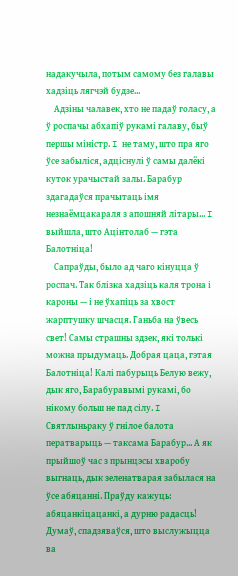надакучыла, потым самому без галавы хадзіць лягчэй будзе...
    Адзіны чалавек, хто не падаў голасу, а ў роспачы абхапіў рукамі галаву, быў першы міністр. I не таму, што пра яго ўсе забыліся, адціснулі ў самы далёкі куток урачыстай залы. Барабур здагадаўся прачытаць імя незнаёмцакараля з апошняй літары... I выйшла, што Ацінтолаб — гэта Балотніца!
    Сапраўды, было ад чаго кінуцца ў роспач. Так блізка хадзіць каля трона і кароны — і не ўхапіць за хвост жарптушку шчасця. Ганьба на ўвесь свет! Самы страшны здзек, які толькі можна прыдумаць. Добрая цаца, гэтая Балотніца! Калі пабурыць Белую вежу, дык яго, Барабуравымі рукамі, бо нікому больш не пад сілу. I Святлыньраку ў гнілое балота ператварыць — таксама Барабур... А як прыйшоў час з прынцэсы хваробу выгнаць, дык зеленатварая забылася на ўсе абяцанні. Праўду кажуць: абяцанкіцацанкі, а дурню радасць! Думаў, спадзяваўся, што выслужыцца ва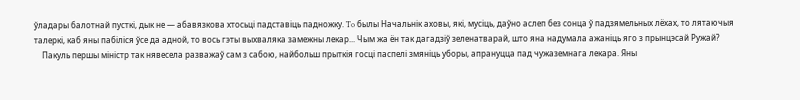ўладары балотнай пусткі, дык не — абавязкова хтосьці падставіць падножку. To былы Начальнік аховы, які, мусіць, даўно аслеп без сонца ў падзямельных лёхах, то лятаючыя талеркі, каб яны пабіліся ўсе да адной, то вось гэты выхваляка замежны лекар... Чым жа ён так дагадзіў зеленатварай, што яна надумала ажаніць яго з прынцэсай Ружай?
    Пакуль першы міністр так нявесела разважаў сам з сабою, найбольш прыткія госці паспелі змяніць уборы, апрануцца пад чужаземнага лекара. Яны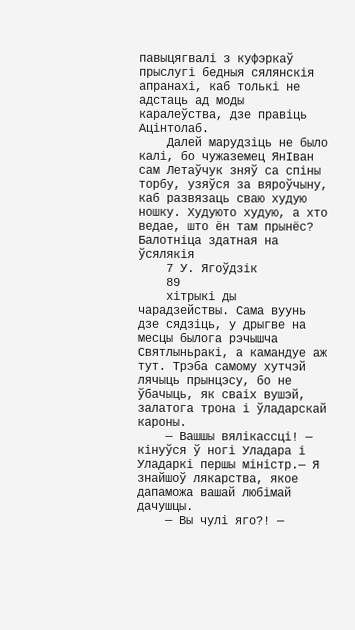павыцягвалі з куфэркаў прыслугі бедныя сялянскія апранахі, каб толькі не адстаць ад моды каралеўства, дзе правіць Ацінтолаб.
    Далей марудзіць не было калі, бо чужаземец ЯнІван сам Летаўчук зняў са спіны торбу, узяўся за вяроўчыну, каб развязаць сваю худую ношку. Худуюто худую, а хто ведае, што ён там прынёс? Балотніца здатная на ўсялякія
    7 У. Ягоўдзік
    89
    хітрыкі ды чарадзействы. Сама вуунь дзе сядзіць, у дрыгве на месцы былога рэчышча Святлыньракі, а камандуе аж тут. Трэба самому хутчэй лячыць прынцэсу, бо не ўбачыць, як сваіх вушэй, залатога трона і ўладарскай кароны.
    — Вашшы вялікассці! — кінуўся ў ногі Уладара і Уладаркі першы міністр.— Я знайшоў лякарства, якое дапаможа вашай любімай дачушцы.
    — Вы чулі яго?! —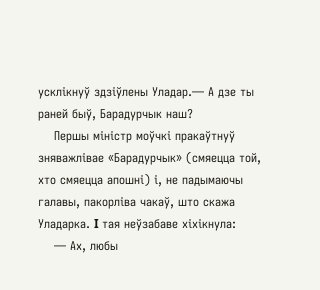усклікнуў здзіўлены Уладар.— А дзе ты раней быў, Барадурчык наш?
    Першы міністр моўчкі пракаўтнуў зняважлівае «Барадурчык» (смяецца той, хто смяецца апошні) і, не падымаючы галавы, пакорліва чакаў, што скажа Уладарка. I тая неўзабаве хіхікнула:
    — Ах, любы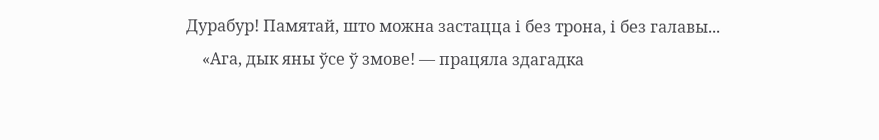Дурабур! Памятай, што можна застацца і без трона, і без галавы...
    «Ага, дык яны ўсе ў змове! — працяла здагадка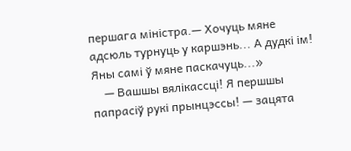першага міністра.— Хочуць мяне адсюль турнуць у каршэнь... А дудкі ім! Яны самі ў мяне паскачуць...»
    — Вашшы вялікассці! Я першшы папрасіў рукі прынцэссы! — зацята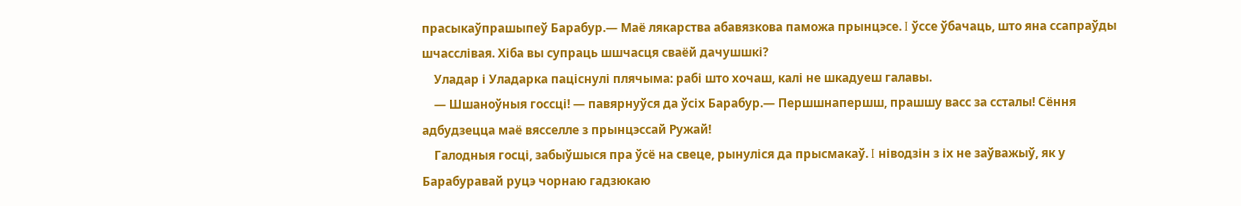прасыкаўпрашыпеў Барабур.— Маё лякарства абавязкова паможа прынцэсе. I ўссе ўбачаць, што яна ссапраўды шчасслівая. Хіба вы супраць шшчасця сваёй дачушшкі?
    Уладар і Уладарка паціснулі плячыма: рабі што хочаш, калі не шкадуеш галавы.
    — Шшаноўныя госсці! — павярнуўся да ўсіх Барабур.— Першшнапершш, прашшу васс за ссталы! Сёння адбудзецца маё вясселле з прынцэссай Ружай!
    Галодныя госці, забыўшыся пра ўсё на свеце, рынуліся да прысмакаў. I ніводзін з іх не заўважыў, як у Барабуравай руцэ чорнаю гадзюкаю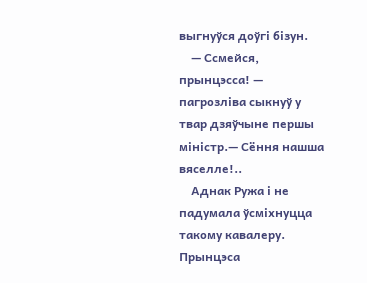выгнуўся доўгі бізун.
    — Ссмейся, прынцэсса! — пагрозліва сыкнуў у твар дзяўчыне першы міністр.— Сёння нашша вяселле!..
    Аднак Ружа і не падумала ўсміхнуцца такому кавалеру. Прынцэса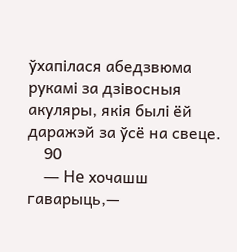ўхапілася абедзвюма рукамі за дзівосныя акуляры, якія былі ёй даражэй за ўсё на свеце.
    90
    — He хочашш гаварыць,—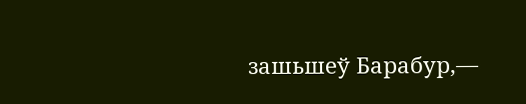зашьшеў Барабур,—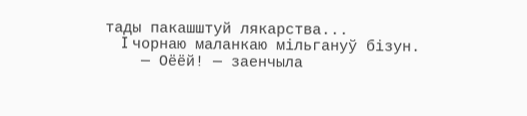тады пакашштуй лякарства...
    I чорнаю маланкаю мільгануў бізун.
    — Оёёй! — заенчыла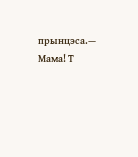прынцэса.— Мама! Т